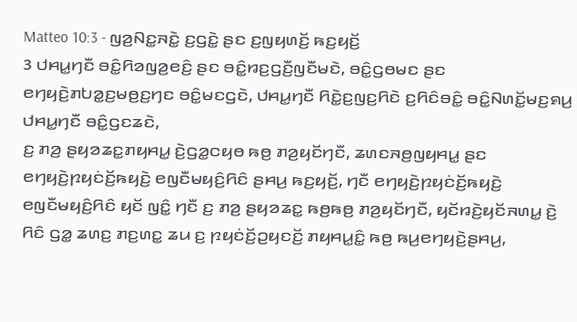Matteo 10:3 - ꤜꤤ꤬ꤡꤢ꤭ꤏꤢꤧ꤭ ꤢ꤬ꤞꤢꤧ꤭ ꤔꤢ ꤢ꤬ꤜꤟꤛꤢꤩ꤬ ꤒꤢ꤬ꤟꤢꤩ꤬
3 ꤓꤌꤣ꤭ꤚꤢꤪ ꤋꤢꤨ꤭ꤖꤤꤜꤤ꤬ꤕꤢꤨ꤬ ꤔꤢ ꤋꤢꤨ꤭ꤙꤢ꤬ꤞꤢꤪ꤬ꤜꤢꤪꤗꤢꤧ, ꤋꤢꤨ꤭ꤞꤥꤗꤢ ꤔꤢ ꤕꤚꤟꤢꤧ꤬ꤊꤝꤤ꤭ꤢ꤬ꤗꤥ꤬ꤢ꤬ꤚꤢ ꤋꤢꤨ꤭ꤗꤢꤞꤢꤧ, ꤓꤌꤣ꤭ꤚꤢꤪ ꤖꤢꤧ꤭ꤢ꤬ꤜꤢ꤬ꤖꤢꤧ ꤢ꤬ꤖꤢꤨꤋꤢꤨ꤭ ꤋꤢꤨ꤭ꤡꤛꤢꤩ꤭ꤗꤢ꤬ꤎꤣ꤬ ꤓꤌꤣ꤭ꤚꤢꤪ ꤋꤢꤨ꤭ꤞꤢꤘꤢꤧ,
ꤢ꤬ ꤊꤤ꤬ ꤔꤟꤤꤘꤢ꤭ꤊꤟꤌꤣ꤭ ꤢꤧ꤬ꤞꤤ꤭ꤍꤟꤥ ꤒꤥ꤬ ꤊꤤ꤬ꤟꤢꤩꤚꤢꤪ, ꤘꤛꤢꤏꤥ꤬ꤜꤟꤌꤣ꤭ ꤔꤢ ꤕꤚꤟꤢꤧ꤬ꤐꤟꤢꤦꤢꤩ꤬ꤒꤟꤢꤧ꤬ ꤕꤜꤢꤪꤗꤟꤢꤨ꤬ꤖꤢꤨ ꤔꤌꤣ꤬ ꤒꤢ꤬ꤟꤢꤩ꤬, ꤚꤢꤪ ꤕꤚꤟꤢꤧ꤬ꤐꤟꤢꤦꤢꤩ꤬ꤒꤟꤢꤧ꤬ ꤕꤜꤢꤪꤗꤟꤢꤨ꤬ꤖꤢꤨ ꤟꤢꤩ ꤜꤢꤨ꤭ ꤚꤢꤪ ꤢ꤬ ꤊꤤ꤬ ꤔꤟꤤꤘꤢ꤭ ꤒꤥ꤬ꤒꤥ꤬ ꤊꤤ꤬ꤟꤢꤩꤚꤢꤪ, ꤟꤢꤩꤙꤢꤧ꤬ꤟꤢꤩꤏꤛꤣ꤭ ꤢꤧ꤬ ꤖꤢꤨ ꤞꤤ꤭ ꤘꤛꤢ꤬ ꤊꤢ꤬ꤛꤢ꤭ ꤘꤣ ꤢ꤬ ꤐꤟꤢꤦꤢꤩ꤬ꤑꤟꤢꤢꤩ꤬ ꤊꤟꤌꤣ꤭ꤢꤨ꤭ ꤒꤥ꤬ ꤒꤣ꤬ꤕꤚꤟꤢꤧ꤬ꤔꤌꤣ꤬,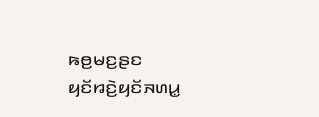ꤒꤥ꤬ꤗꤢ꤬ꤔꤢ ꤟꤢꤩꤙꤢꤧ꤬ꤟꤢꤩꤏꤛꤣ꤭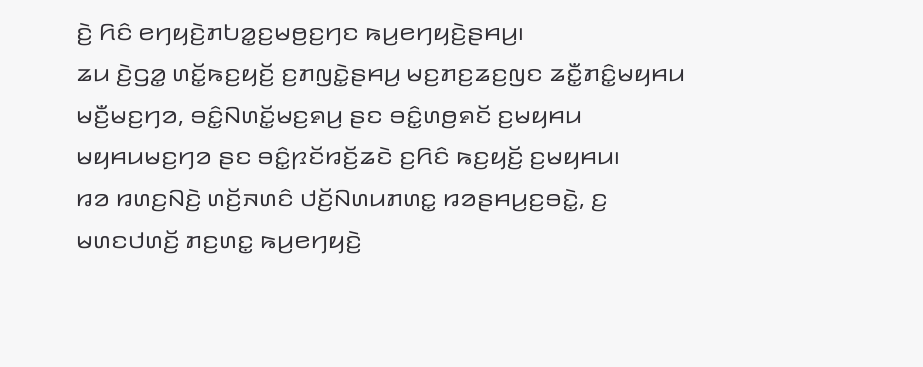ꤢꤧ꤬ ꤖꤢꤨ ꤕꤚꤟꤢꤧ꤬ꤊꤝꤤ꤭ꤢ꤬ꤗꤥ꤬ꤢ꤬ꤚꤢ ꤒꤣ꤬ꤕꤚꤟꤢꤧ꤬ꤔꤌꤣ꤬꤯
ꤘꤣ ꤢꤧ꤬ꤞꤤ꤭ ꤛꤢꤩ꤭ꤒꤢ꤬ꤟꤢꤩ꤬ ꤢ꤬ꤊꤜꤢꤧ꤭ꤔꤌꤣ꤬ ꤗꤢ꤬ꤊꤢ꤬ꤘꤢ꤬ꤜꤢ ꤘꤢꤪ꤭ꤊꤢꤨ꤭ꤗꤟꤌꤣ ꤗꤢꤪ꤬ꤗꤢ꤬ꤚꤤ, ꤋꤢꤨ꤭ꤡꤛꤢꤩ꤭ꤗꤢ꤬ꤎꤣ꤬ ꤔꤢ ꤋꤢꤨ꤭ꤛꤥ꤬ꤎꤢꤩ ꤢ꤬ꤗꤟꤌꤣ ꤗꤟꤌꤣꤗꤢ꤬ꤚꤤ ꤔꤢ ꤋꤢꤨ꤭ꤐꤢꤩꤙꤢꤩ꤬ꤘꤢꤧ ꤢ꤬ꤖꤢꤨ ꤒꤢ꤬ꤟꤢꤩ꤬ ꤢ꤬ꤗꤟꤌꤣ꤯
ꤙꤤ ꤙꤛꤢ꤬ꤡꤢꤧ꤬ ꤛꤢꤩ꤬ꤏꤛꤢꤨ ꤓꤢꤩ꤬ꤡꤛꤣꤊꤛꤢ꤭ ꤙꤤꤔꤌꤣ꤬ꤢ꤬ꤋꤢꤧ꤭, ꤢ꤬ ꤗꤛꤢꤓꤛꤢꤩ꤬ ꤊꤢ꤬ꤛꤢ꤭ ꤒꤣ꤬ꤕꤚꤟꤢꤧ꤬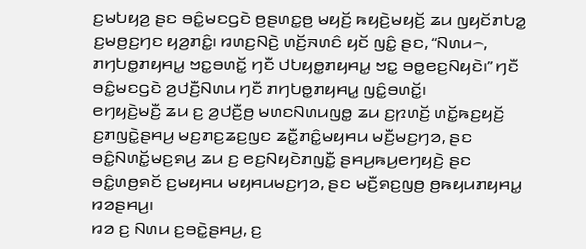ꤢ꤬ꤗꤝꤟꤤ꤬ ꤔꤢ ꤋꤢꤨ꤭ꤗꤢꤞꤢꤧ ꤥ꤬ꤔꤛꤢ꤭ꤥ꤬ ꤗꤟꤢꤩ꤬ ꤒꤟꤢꤧ꤬ꤗꤟꤢꤩ꤬ ꤘꤣ ꤜꤟꤢꤩꤊꤝꤤ꤭ ꤢ꤬ꤗꤥ꤬ꤢ꤬ꤚꤢ ꤟꤤ꤬ꤊꤢꤨ꤭꤯ ꤙꤛꤢ꤬ꤡꤢꤧ꤬ ꤛꤢꤩ꤬ꤏꤛꤢꤨ ꤟꤢꤩ ꤜꤢꤨ꤭ ꤔꤢ, “ꤡꤛꤣ꤮, ꤊꤚꤝꤥ꤭ꤊꤟꤌꤣ꤭ ꤠꤢ꤭ꤋꤛꤢꤩ꤭ ꤚꤢꤪ ꤓꤝꤟꤥ꤭ꤊꤟꤌꤣ꤭ ꤠꤢ꤭ ꤋꤥ꤭ꤕꤢ꤬ꤡꤟꤢꤧ꤯” ꤚꤢꤪ ꤋꤢꤨ꤭ꤗꤢꤞꤢꤧ ꤤ꤬ꤓꤢꤪ꤬ꤡꤛꤣ ꤚꤢꤪ ꤊꤚꤝꤥ꤭ꤊꤟꤌꤣ꤭ ꤜꤢꤨ꤭ꤋꤛꤢꤩ꤭꤯
ꤕꤚꤟꤢꤧ꤬ꤗꤢꤪ꤬ ꤘꤣ ꤢ꤬ ꤤ꤬ꤓꤢꤪ꤬ꤥ꤬ ꤗꤛꤢꤡꤛꤣꤜꤥ꤭ ꤘꤣ ꤢ꤬ꤐꤛꤢꤩ꤬ ꤛꤢꤩ꤭ꤒꤢ꤬ꤟꤢꤩ꤬ ꤢ꤬ꤊꤜꤢꤧ꤭ꤔꤌꤣ꤬ ꤗꤢ꤬ꤊꤢ꤬ꤘꤢ꤬ꤜꤢ ꤘꤢꤪ꤭ꤊꤢꤨ꤭ꤗꤟꤌꤣ ꤗꤢꤪ꤬ꤗꤢ꤬ꤚꤤ, ꤔꤢ ꤋꤢꤨ꤭ꤡꤛꤢꤩ꤭ꤗꤢ꤬ꤎꤣ꤬ ꤘꤣ ꤢ꤬ ꤕꤢ꤬ꤡꤟꤢꤧꤊꤜꤢꤪ꤭ ꤔꤌꤣ꤬ꤒꤣ꤬ꤕꤚꤟꤢꤧ꤬ ꤔꤢ ꤋꤢꤨ꤭ꤛꤥ꤬ꤎꤢꤩ ꤢ꤬ꤗꤟꤌꤣ ꤗꤟꤌꤣꤗꤢ꤬ꤚꤤ, ꤔꤢ ꤗꤢꤪ꤬ꤎꤢ꤬ꤜꤥ꤬ ꤥ꤬ꤒꤟꤣꤊꤟꤌꤣ꤭ ꤙꤤꤔꤌꤣ꤬꤯
ꤙꤤ ꤢ꤬ ꤡꤛꤣ ꤢ꤬ꤋꤢꤧ꤭ꤔꤌꤣ꤬, ꤢ꤬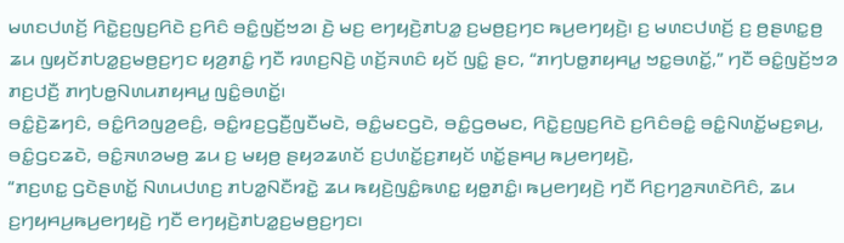ꤗꤛꤢꤓꤛꤢꤩ꤬ ꤖꤢꤧ꤭ꤢ꤬ꤜꤢ꤬ꤖꤢꤧ ꤢ꤬ꤖꤢꤨ ꤋꤢꤨ꤭ꤜꤢꤩ꤬ꤠꤤ꤯ ꤢꤧ꤬ ꤗꤢ꤬ ꤕꤚꤟꤢꤧ꤬ꤊꤝꤤ꤭ ꤢ꤬ꤗꤥ꤬ꤢ꤬ꤚꤢ ꤒꤣ꤬ꤕꤚꤟꤢꤧ꤬꤯ ꤢ꤬ ꤗꤛꤢꤓꤛꤢꤩ꤬ ꤢ꤬ ꤥ꤬ꤔꤛꤢ꤭ꤥ꤬ ꤘꤣ ꤜꤟꤢꤩꤊꤝꤤ꤭ꤢ꤬ꤗꤥ꤬ꤢ꤬ꤚꤢ ꤟꤤ꤬ꤊꤢꤨ꤭ ꤚꤢꤪ ꤙꤛꤢ꤬ꤡꤢꤧ꤬ ꤛꤢꤩ꤬ꤏꤛꤢꤨ ꤟꤢꤩ ꤜꤢꤨ꤭ ꤔꤢ, “ꤊꤚꤝꤥ꤭ꤊꤟꤌꤣ꤭ ꤠꤢ꤭ꤋꤛꤢꤩ꤭,” ꤚꤢꤪ ꤋꤢꤨ꤭ꤜꤢꤩ꤬ꤠꤤ ꤊꤢ꤬ꤓꤢꤪ꤬ ꤊꤚꤝꤥ꤭ꤡꤛꤣꤊꤟꤌꤣ꤭ ꤜꤢꤨ꤭ꤋꤛꤢꤩ꤭꤯
ꤋꤢꤨ꤭ꤢꤧ꤬ꤘꤚꤢꤨ, ꤋꤢꤨ꤭ꤖꤤꤜꤤ꤬ꤕꤢꤨ꤬, ꤋꤢꤨ꤭ꤙꤢ꤬ꤞꤢꤪ꤬ꤜꤢꤪꤗꤢꤧ, ꤋꤢꤨ꤭ꤗꤢꤞꤢꤧ, ꤋꤢꤨ꤭ꤞꤥꤗꤢ, ꤖꤢꤧ꤭ꤢ꤬ꤜꤢ꤬ꤖꤢꤧ ꤢ꤬ꤖꤢꤨꤋꤢꤨ꤭ ꤋꤢꤨ꤭ꤡꤛꤢꤩ꤭ꤗꤢ꤬ꤎꤣ꤬, ꤋꤢꤨ꤭ꤞꤢꤘꤢꤧ, ꤋꤢꤨ꤭ꤏꤛꤤꤗꤥ꤬ ꤘꤣ ꤢ꤬ ꤗꤟꤥ꤬ ꤔꤟꤤꤘꤛꤢꤩ ꤢ꤬ꤓꤛꤢꤩ꤭ꤢ꤬ꤊꤟꤢꤩ ꤛꤢꤩ꤭ꤔꤌꤣ꤬ ꤒꤣ꤬ꤕꤚꤟꤢꤧ꤬,
“ꤊꤢ꤬ꤛꤢ꤭ ꤞꤢꤧꤔꤛꤢꤩ꤭ ꤡꤛꤣꤓꤛꤢ꤬ ꤊꤝꤤ꤭ꤡꤢꤪꤙꤢꤧ꤭ ꤘꤣ ꤒꤟꤢꤧ꤬ꤜꤢꤨ꤭ꤒꤛꤢ꤭ ꤟꤥ꤭ꤊꤢꤨ꤭꤯ ꤒꤣ꤬ꤕꤚꤟꤢꤧ꤬ ꤚꤢꤪ ꤖꤢ꤬ꤚꤤ꤬ꤏꤛꤢꤧꤖꤢꤨ, ꤘꤣ ꤢ꤬ꤚꤟꤌꤣ꤬ꤒꤣ꤬ꤕꤚꤟꤢꤧ꤬ ꤚꤢꤪ ꤕꤚꤟꤢꤧ꤬ꤊꤝꤤ꤭ꤢ꤬ꤗꤥ꤬ꤢ꤬ꤚꤢ꤯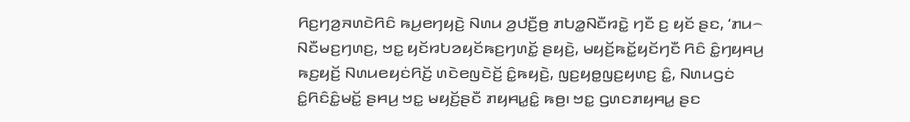ꤖꤢ꤬ꤚꤤ꤬ꤏꤛꤢꤧꤖꤢꤨ ꤒꤣ꤬ꤕꤚꤟꤢꤧ꤬ ꤡꤛꤣ ꤤ꤬ꤓꤢꤪ꤬ꤥ꤬ ꤊꤝꤤ꤭ꤡꤢꤪꤙꤢꤧ꤭ ꤚꤢꤪ ꤢ꤬ ꤟꤢꤩ ꤔꤢ, ‘ꤊꤣ꤮ ꤡꤢꤪꤗꤢ꤬ꤚꤛꤢ꤬, ꤠꤢ꤭ ꤟꤢꤩꤙꤝꤤꤟꤢꤩꤒꤢ꤬ꤚꤛꤢꤩ꤭ ꤔꤟꤢꤧ꤬, ꤗꤟꤢꤩ꤬ꤒꤢꤩ꤭ꤟꤢꤩꤚꤢꤪ ꤖꤢꤨ ꤢꤨ꤭ꤚꤟꤌꤣ꤬ ꤒꤢ꤬ꤟꤢꤩ꤬ ꤡꤛꤣꤕꤟꤢꤦꤖꤢꤩ꤬ ꤛꤢꤧꤕꤜꤢꤧꤢꤩ꤬ ꤢꤨ꤭ꤒꤟꤢꤧ꤬, ꤜꤢ꤬ꤟꤥ꤭ꤜꤢ꤬ꤟꤛꤢ꤬ ꤢꤨ꤭, ꤡꤛꤣꤞꤢꤦ ꤢꤨ꤭ꤖꤢꤨꤢꤨ꤭ꤗꤢꤩ꤭ ꤔꤌꤣ꤬ ꤠꤢ꤭ ꤗꤟꤢꤩ꤬ꤔꤢꤪ ꤊꤟꤌꤣ꤭ꤢꤨ꤭ ꤒꤥ꤬꤯ ꤠꤢ꤭ ꤞꤛꤢꤊꤟꤌꤣ꤭ ꤔꤢ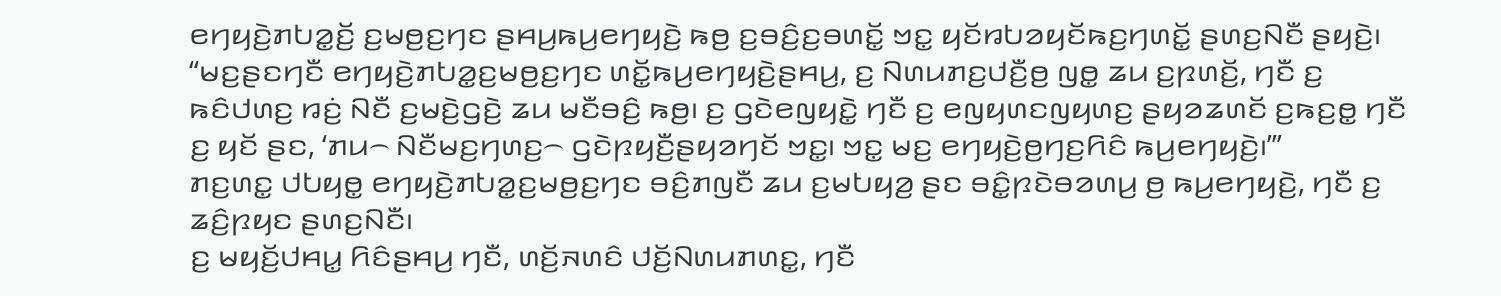ꤕꤚꤟꤢꤧ꤬ꤊꤝꤤ꤭ꤢꤩ꤬ ꤢ꤬ꤗꤥ꤬ꤢ꤬ꤚꤢ ꤔꤌꤣ꤬ꤒꤣ꤬ꤕꤚꤟꤢꤧ꤬ ꤒꤥ꤬ ꤢ꤬ꤋꤢꤨ꤬ꤢ꤬ꤋꤛꤢꤩ꤭ ꤠꤢ꤭ ꤟꤢꤩꤙꤝꤤꤟꤢꤩꤒꤢ꤬ꤚꤛꤢꤩ꤭ ꤔꤛꤢ꤬ꤡꤢꤪ ꤔꤟꤢꤧ꤬꤯
“ꤗꤢ꤬ꤔꤢꤚꤢꤪ ꤕꤚꤟꤢꤧ꤬ꤊꤝꤤ꤭ꤢ꤬ꤗꤥ꤬ꤢ꤬ꤚꤢ ꤛꤢꤩ꤭ꤒꤣ꤬ꤕꤚꤟꤢꤧ꤬ꤔꤌꤣ꤬, ꤢ꤬ ꤡꤛꤣꤊꤢ꤬ꤓꤢꤪ꤬ꤥ꤬ ꤜꤥ꤭ ꤘꤣ ꤢ꤬ꤐꤛꤢꤩ꤬, ꤚꤢꤪ ꤢ꤬ ꤒꤢꤨꤓꤛꤢ꤬ ꤙꤢꤦ꤬ ꤡꤢꤪ ꤢ꤬ꤗꤢꤧ꤬ꤞꤢꤧ꤬ ꤘꤣ ꤗꤢꤪꤋꤢꤨ꤬ ꤒꤥ꤬꤯ ꤢ꤬ ꤞꤢꤧꤕꤜꤟꤢꤧ꤭ ꤚꤢꤪ ꤢ꤬ ꤕꤜꤟꤛꤢꤜꤟꤛꤢ꤬ ꤔꤟꤤꤘꤛꤢꤩ ꤢ꤬ꤒꤢ꤬ꤥ꤭ ꤚꤢꤪ ꤢ꤬ ꤟꤢꤩ ꤔꤢ, ‘ꤊꤣ꤮ ꤡꤢꤪꤗꤢ꤬ꤚꤛꤢ꤬꤮ ꤞꤢꤧꤐꤟꤢꤪ꤬ꤔꤟꤤꤚꤢꤩ ꤠꤢ꤭꤯ ꤠꤢ꤭ ꤗꤢ꤬ ꤕꤚꤟꤢꤧ꤬ꤥ꤬ꤚꤢ꤬ꤖꤢꤨ ꤒꤣ꤬ꤕꤚꤟꤢꤧ꤬꤯’”
ꤊꤢ꤬ꤛꤢ꤭ ꤓꤝꤟꤥ꤭ ꤕꤚꤟꤢꤧ꤬ꤊꤝꤤ꤭ꤢ꤬ꤗꤥ꤬ꤢ꤬ꤚꤢ ꤋꤢꤨ꤬ꤊꤜꤢꤪ ꤘꤣ ꤢ꤬ꤗꤝꤟꤤ꤬ ꤔꤢ ꤋꤢꤨ꤭ꤐꤢꤧꤋꤤꤛꤣ꤬ ꤥ꤬ ꤒꤣ꤬ꤕꤚꤟꤢꤧ꤬, ꤚꤢꤪ ꤢ꤬ ꤘꤢꤨ꤬ꤐꤟꤢ ꤔꤛꤢ꤬ꤡꤢꤪ꤯
ꤢ꤬ ꤗꤟꤢꤩ꤬ꤓꤌꤣ꤭ ꤖꤢꤨꤔꤌꤣ꤬ ꤚꤢꤪ, ꤛꤢꤩ꤬ꤏꤛꤢꤨ ꤓꤢꤩ꤬ꤡꤛꤣꤊꤛꤢ꤭, ꤚꤢꤪ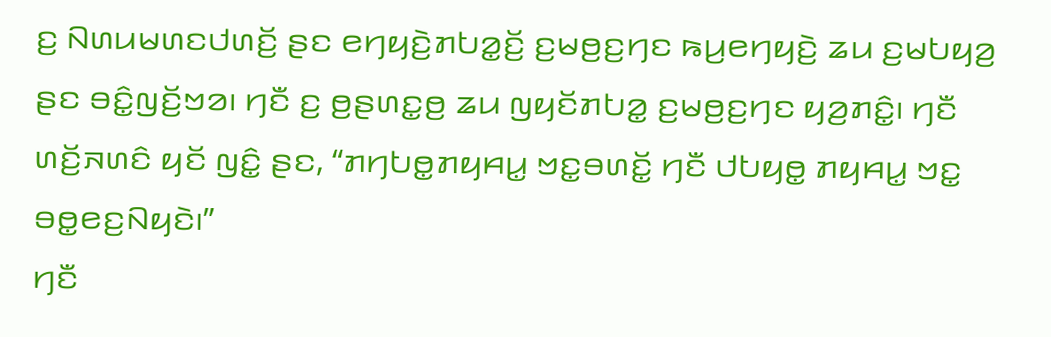ꤢ꤬ ꤡꤛꤣꤗꤛꤢꤓꤛꤢꤩ꤬ ꤔꤢ ꤕꤚꤟꤢꤧ꤬ꤊꤝꤤ꤭ꤢꤩ꤬ ꤢ꤬ꤗꤥ꤬ꤢ꤬ꤚꤢ ꤒꤣ꤬ꤕꤚꤟꤢꤧ꤬ ꤘꤣ ꤢ꤬ꤗꤝꤟꤤ꤬ ꤔꤢ ꤋꤢꤨ꤭ꤜꤢꤩ꤬ꤠꤤ꤯ ꤚꤢꤪ ꤢ꤬ ꤥ꤬ꤔꤛꤢ꤭ꤥ꤬ ꤘꤣ ꤜꤟꤢꤩꤊꤝꤤ꤭ ꤢ꤬ꤗꤥ꤬ꤢ꤬ꤚꤢ ꤟꤤ꤬ꤊꤢꤨ꤭꤯ ꤚꤢꤪ ꤛꤢꤩ꤬ꤏꤛꤢꤨ ꤟꤢꤩ ꤜꤢꤨ꤭ ꤔꤢ, “ꤊꤚꤝꤥ꤭ꤊꤟꤌꤣ꤭ ꤠꤢ꤭ꤋꤛꤢꤩ꤭ ꤚꤢꤪ ꤓꤝꤟꤥ꤭ ꤊꤟꤌꤣ꤭ ꤠꤢ꤭ ꤋꤥ꤭ꤕꤢ꤬ꤡꤟꤢꤧ꤯”
ꤚꤢꤪ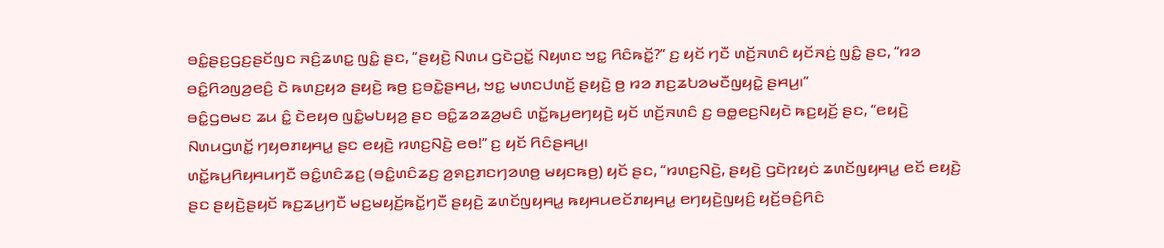ꤋꤢꤨ꤭ꤔꤢ꤬ꤞꤢ꤬ꤔꤢꤩꤜꤢ ꤏꤢꤨ꤬ꤘꤛꤢ꤭ ꤜꤢꤨ꤭ ꤔꤢ, “ꤔꤟꤢꤧ꤬ ꤡꤛꤣ ꤞꤢꤧꤑꤢꤩ꤭ ꤡꤟꤛꤢ ꤠꤢ꤭ ꤖꤢꤨꤒꤢꤩ꤭?” ꤢ꤬ ꤟꤢꤩ ꤚꤢꤪ ꤛꤢꤩ꤬ꤏꤛꤢꤨ ꤟꤢꤩꤏꤢꤦ꤬ ꤜꤢꤨ꤭ ꤔꤢ, “ꤙꤤ ꤋꤢꤨ꤭ꤖꤤꤜꤤ꤬ꤕꤢꤨ꤬ ꤢꤧ ꤒꤛꤢ꤬ꤟꤤ ꤔꤟꤢꤧ꤬ ꤒꤥ꤬ ꤢ꤬ꤋꤢꤧ꤭ꤔꤌꤣ꤬, ꤠꤢ꤭ ꤗꤛꤢꤓꤛꤢꤩ꤬ ꤔꤟꤢꤧ꤬ ꤥ꤬ ꤙꤤ ꤊꤢ꤬ꤘꤝꤤꤗꤢꤪꤜꤟꤢꤧ꤭ ꤔꤌꤣ꤬꤯”
ꤋꤢꤨ꤭ꤞꤥꤗꤢ ꤘꤣ ꤢꤨ꤭ ꤢꤧꤕꤟꤥ ꤜꤢꤨ꤭ꤗꤝꤟꤤ꤬ ꤔꤢ ꤋꤢꤨ꤭ꤘꤤꤘꤤ꤬ꤗꤢꤨ ꤛꤢꤩ꤭ꤒꤣ꤬ꤕꤚꤟꤢꤧ꤬ ꤟꤢꤩ ꤛꤢꤩ꤬ꤏꤛꤢꤨ ꤢ꤬ ꤋꤥ꤭ꤕꤢ꤬ꤡꤟꤢꤧ ꤒꤢ꤬ꤟꤢꤩ꤬ ꤔꤢ, “ꤕꤟꤢꤧ꤬ ꤡꤛꤣꤞꤛꤢꤩ꤭ ꤚꤟꤥꤊꤟꤌꤣ꤭ ꤔꤢ ꤕꤟꤢꤧ꤬ ꤙꤛꤢ꤬ꤡꤢꤧ꤬ ꤕꤥ!” ꤢ꤬ ꤟꤢꤩ ꤖꤢꤨꤔꤌꤣ꤬꤯
ꤛꤢꤩ꤭ꤒꤣ꤬ꤖꤟꤌꤣꤚꤢꤪ ꤋꤢꤨ꤭ꤛꤢꤨꤘꤢ꤬ (ꤋꤢꤨ꤭ꤛꤢꤨꤘꤢ꤬ ꤤ꤬ꤎꤢ꤬ꤊꤢꤚꤤꤛꤥ꤬ ꤗꤟꤢꤒꤥ꤬) ꤟꤢꤩ ꤔꤢ, “ꤙꤛꤢ꤬ꤡꤢꤧ꤬, ꤔꤟꤢꤧ꤬ ꤞꤢꤧꤐꤟꤢꤦ ꤘꤛꤢꤩꤜꤟꤌꤣ꤭ ꤕꤢꤩ ꤕꤟꤢꤧ꤬ ꤔꤢ ꤔꤟꤢꤧ꤬ꤔꤟꤢꤩ ꤒꤢ꤬ꤘꤣ꤬ꤚꤢꤪ ꤗꤢ꤬ꤗꤟꤢꤩ꤬ꤒꤢꤩ꤭ꤚꤢꤪ ꤔꤟꤢꤧ꤬ ꤘꤛꤢꤩꤜꤟꤌꤣ꤭ ꤒꤟꤌꤣꤕꤢꤩꤊꤟꤌꤣ꤭ ꤕꤚꤟꤢꤧ꤬ꤜꤟꤢꤨ꤬ ꤟꤢꤩ꤬ꤋꤢꤨ꤬ꤖꤢꤨ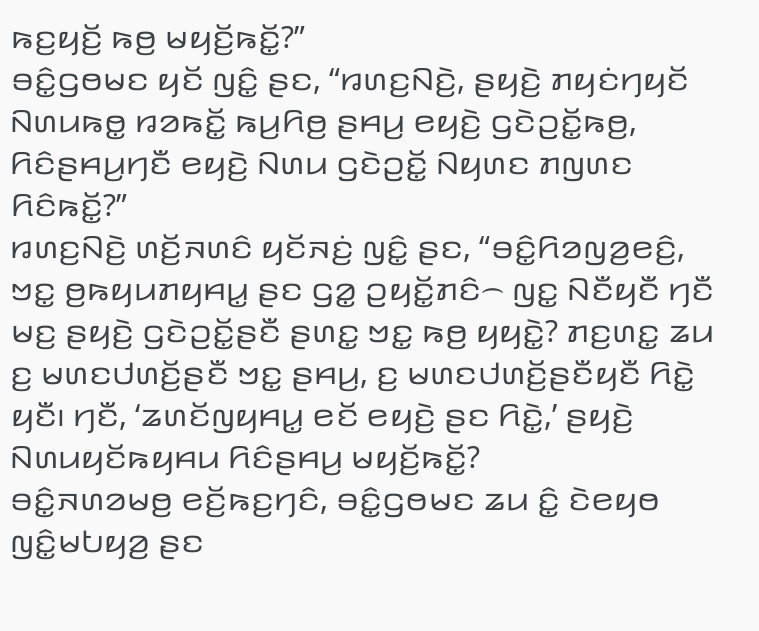ꤒꤢ꤬ꤟꤢꤩ꤬ ꤒꤥ꤬ ꤗꤟꤢꤩ꤬ꤒꤢꤩ꤭?”
ꤋꤢꤨ꤭ꤞꤥꤗꤢ ꤟꤢꤩ ꤜꤢꤨ꤭ ꤔꤢ, “ꤙꤛꤢ꤬ꤡꤢꤧ꤬, ꤔꤟꤢꤧ꤬ ꤊꤟꤢꤦꤚꤟꤢꤩ ꤡꤛꤣꤒꤥ꤭ ꤙꤤꤒꤢꤩ꤭ ꤒꤣ꤬ꤖꤥ꤬ ꤔꤌꤣ꤬ ꤕꤟꤢꤧ꤬ ꤞꤢꤧꤑꤢꤩ꤭ꤒꤥ꤬, ꤖꤢꤨꤔꤌꤣ꤬ꤚꤢꤪ ꤕꤟꤢꤧ꤬ ꤡꤛꤣ ꤞꤢꤧꤑꤢꤩ꤭ ꤡꤟꤛꤢ ꤊꤜꤛꤢ ꤖꤢꤨꤒꤢꤩ꤭?”
ꤙꤛꤢ꤬ꤡꤢꤧ꤬ ꤛꤢꤩ꤬ꤏꤛꤢꤨ ꤟꤢꤩꤏꤢꤦ꤬ ꤜꤢꤨ꤭ ꤔꤢ, “ꤋꤢꤨ꤭ꤖꤤꤜꤤ꤬ꤕꤢꤨ꤬, ꤠꤢ꤭ ꤥ꤬ꤒꤟꤣꤊꤟꤌꤣ꤭ ꤔꤢ ꤞꤤ꤭ ꤑꤟꤢꤩ꤭ꤊꤢꤨ꤮ ꤜꤢ꤭ ꤡꤢꤪꤟꤢꤪ ꤚꤢꤪ ꤗꤢ꤬ ꤔꤟꤢꤧ꤬ ꤞꤢꤧꤑꤢꤩ꤭ꤔꤢꤪ ꤔꤛꤢ꤭ ꤠꤢ꤭ ꤒꤥ꤬ ꤟꤟꤢꤧ꤭? ꤊꤢ꤬ꤛꤢ꤭ ꤘꤣ ꤢ꤬ ꤗꤛꤢꤓꤛꤢꤩ꤬ꤔꤢꤪ ꤠꤢ꤭ ꤔꤌꤣ꤬, ꤢ꤬ ꤗꤛꤢꤓꤛꤢꤩ꤬ꤔꤢꤪꤟꤢꤪ ꤖꤢꤧ꤭ ꤟꤢꤪ꤯ ꤚꤢꤪ, ‘ꤘꤛꤢꤩꤜꤟꤌꤣ꤭ ꤕꤢꤩ ꤕꤟꤢꤧ꤬ ꤔꤢ ꤖꤢꤧ꤭,’ ꤔꤟꤢꤧ꤬ ꤡꤛꤣꤟꤢꤩꤒꤟꤌꤣ ꤖꤢꤨꤔꤌꤣ꤬ ꤗꤟꤢꤩ꤬ꤒꤢꤩ꤭?
ꤋꤢꤨ꤭ꤏꤛꤤꤗꤥ꤬ ꤕꤢꤩ꤬ꤒꤢ꤬ꤚꤢꤨ, ꤋꤢꤨ꤭ꤞꤥꤗꤢ ꤘꤣ ꤢꤨ꤭ ꤢꤧꤕꤟꤥ ꤜꤢꤨ꤭ꤗꤝꤟꤤ꤬ ꤔꤢ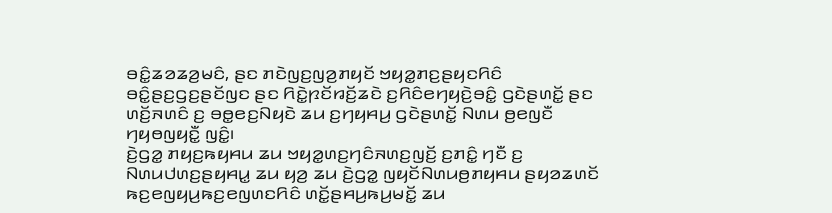ꤋꤢꤨ꤭ꤘꤤꤘꤤ꤬ꤗꤢꤨ, ꤔꤢ ꤊꤢꤧꤜꤢ꤬ꤜꤤ꤬ꤊꤟꤢꤩ ꤠꤟꤤ꤭ꤊꤢ꤬ꤔꤟꤢꤖꤢꤨ ꤋꤢꤨ꤭ꤔꤢ꤬ꤞꤢ꤬ꤔꤢꤩꤜꤢ ꤔꤢ ꤖꤢꤧ꤭ꤐꤢꤩꤙꤢꤩ꤬ꤘꤢꤧ ꤢ꤬ꤖꤢꤨꤕꤚꤟꤢꤧ꤬ꤋꤢꤨ꤭ ꤞꤢꤧꤔꤛꤢꤩ꤭ ꤔꤢ ꤛꤢꤩ꤬ꤏꤛꤢꤨ ꤢ꤬ ꤋꤥ꤭ꤕꤢ꤬ꤡꤟꤢꤧ ꤘꤣ ꤢ꤬ꤚꤟꤌꤣ꤬ ꤞꤢꤧꤔꤛꤢꤩ꤭ ꤡꤛꤣ ꤥ꤬ꤕꤜꤢꤪ ꤚꤟꤥꤜꤟꤢꤪ꤭ ꤜꤢꤨ꤭꤯
ꤢꤧ꤬ꤞꤤ꤭ ꤊꤟꤢ꤬ꤒꤟꤌꤣ ꤘꤣ ꤠꤟꤤ꤭ꤛꤢ꤬ꤚꤢꤨꤏꤛꤢ꤬ꤜꤢꤩ꤬ ꤢ꤬ꤊꤢꤨ꤭ ꤚꤢꤪ ꤢ꤬ ꤡꤛꤣꤓꤛꤢ꤬ꤔꤟꤌꤣ꤭ ꤘꤣ ꤟꤤ꤬ ꤘꤣ ꤢꤧ꤬ꤞꤤ꤭ ꤜꤟꤢꤩꤡꤛꤣꤥ꤬ꤊꤟꤌꤣ ꤔꤟꤤꤘꤛꤢꤩ ꤒꤢ꤬ꤕꤜꤟꤣ꤬ꤒꤢ꤬ꤕꤜꤛꤢꤖꤢꤨ ꤛꤢꤩ꤭ꤔꤌꤣ꤬ꤒꤣ꤬ꤗꤢꤩ꤭ ꤘꤣ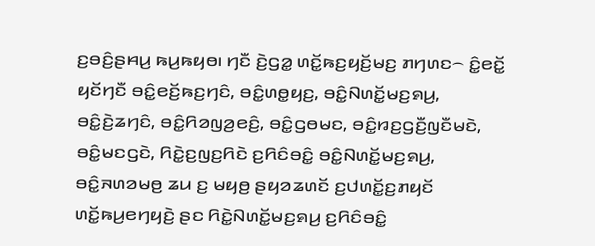ꤢ꤬ꤋꤢꤨ꤬ꤔꤌꤣ꤬ ꤒꤣ꤬ꤒꤟꤥ꤯ ꤚꤢꤪ ꤢꤧ꤬ꤞꤤ꤭ ꤛꤢꤩ꤭ꤒꤢ꤬ꤟꤢꤩ꤬ꤗꤢ꤬ ꤊꤚꤛꤢ꤮ ꤢꤨ꤭ꤕꤢꤩ꤭ ꤟꤢꤩꤚꤢꤪ ꤋꤢꤨ꤭ꤕꤢꤩ꤬ꤒꤢ꤬ꤚꤢꤨ, ꤋꤢꤨ꤭ꤛꤥ꤭ꤟꤢ꤬, ꤋꤢꤨ꤭ꤡꤛꤢꤩ꤭ꤗꤢ꤬ꤎꤣ꤬, ꤋꤢꤨ꤭ꤢꤧ꤬ꤘꤚꤢꤨ, ꤋꤢꤨ꤭ꤖꤤꤜꤤ꤬ꤕꤢꤨ꤬, ꤋꤢꤨ꤭ꤞꤥꤗꤢ, ꤋꤢꤨ꤭ꤙꤢ꤬ꤞꤢꤪ꤬ꤜꤢꤪꤗꤢꤧ, ꤋꤢꤨ꤭ꤗꤢꤞꤢꤧ, ꤖꤢꤧ꤭ꤢ꤬ꤜꤢ꤬ꤖꤢꤧ ꤢ꤬ꤖꤢꤨꤋꤢꤨ꤭ ꤋꤢꤨ꤭ꤡꤛꤢꤩ꤭ꤗꤢ꤬ꤎꤣ꤬, ꤋꤢꤨ꤭ꤏꤛꤤꤗꤥ꤬ ꤘꤣ ꤢ꤬ ꤗꤟꤥ꤬ ꤔꤟꤤꤘꤛꤢꤩ ꤢ꤬ꤓꤛꤢꤩ꤭ꤢ꤬ꤊꤟꤢꤩ ꤛꤢꤩ꤭ꤒꤣ꤬ꤕꤚꤟꤢꤧ꤬ ꤔꤢ ꤖꤢꤧ꤭ꤡꤛꤢꤩ꤭ꤗꤢ꤬ꤎꤣ꤬ ꤢ꤬ꤖꤢꤨꤋꤢꤨ꤭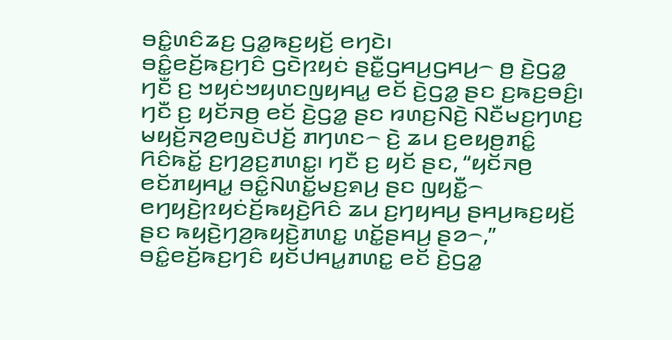ꤋꤢꤨ꤭ꤛꤢꤨꤘꤢ꤬ ꤞꤤ꤭ꤒꤢ꤬ꤟꤢꤩ꤬ ꤕꤚꤢꤧ꤯
ꤋꤢꤨ꤭ꤕꤢꤩ꤬ꤒꤢ꤬ꤚꤢꤨ ꤞꤢꤧꤐꤟꤢꤦ ꤔꤢꤪ꤭ꤞꤌꤣ꤬ꤞꤌꤣ꤬꤮ ꤥ꤬ ꤢꤧ꤬ꤞꤤ꤭ ꤚꤢꤪ ꤢ꤬ ꤠꤟꤢꤦꤠꤟꤛꤢꤜꤟꤌꤣ꤭ ꤕꤢꤩ ꤢꤧ꤬ꤞꤤ꤭ ꤔꤢ ꤢ꤬ꤒꤢ꤬ꤋꤢꤨ꤬꤯ ꤚꤢꤪ ꤢ꤬ ꤟꤢꤩꤏꤥ꤬ ꤕꤢꤩ ꤢꤧ꤬ꤞꤤ꤭ ꤔꤢ ꤙꤛꤢ꤬ꤡꤢꤧ꤬ ꤡꤢꤪꤗꤢ꤬ꤚꤛꤢ꤬ ꤗꤟꤢꤩ꤬ꤏꤤ꤬ꤕꤜꤢꤧꤓꤢꤩ꤬ ꤊꤚꤛꤢ꤮ ꤢꤧ꤬ ꤘꤣ ꤢ꤬ꤕꤟꤥ꤬ꤊꤢꤨ꤭ ꤖꤢꤨꤒꤢꤩ꤭ ꤢ꤬ꤚꤤ꤬ꤢ꤬ꤊꤛꤢ꤭꤯ ꤚꤢꤪ ꤢ꤬ ꤟꤢꤩ ꤔꤢ, “ꤟꤢꤩꤏꤥ꤬ ꤕꤢꤩꤊꤟꤌꤣ꤭ ꤋꤢꤨ꤭ꤡꤛꤢꤩ꤭ꤗꤢ꤬ꤎꤣ꤬ ꤔꤢ ꤜꤟꤢꤪ꤭꤮ ꤕꤚꤟꤢꤧ꤬ꤐꤟꤢꤦꤢꤩ꤬ꤒꤟꤢꤧ꤬ꤖꤢꤨ ꤘꤣ ꤢ꤬ꤚꤟꤌꤣ꤬ ꤔꤌꤣ꤬ꤒꤢ꤬ꤟꤢꤩ꤬ ꤔꤢ ꤒꤟꤢꤧ꤬ꤚꤤ꤬ꤒꤟꤢꤧ꤬ꤊꤛꤢ꤭ ꤛꤢꤩ꤭ꤔꤌꤣ꤬ ꤔꤤ꤮,” ꤋꤢꤨ꤭ꤕꤢꤩ꤬ꤒꤢ꤬ꤚꤢꤨ ꤟꤢꤩꤓꤌꤣ꤭ꤊꤛꤢ꤭ ꤕꤢꤩ ꤢꤧ꤬ꤞꤤ꤭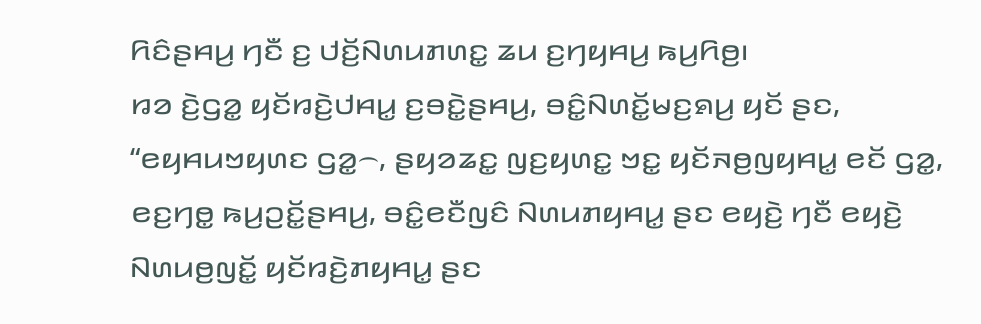ꤖꤢꤨꤔꤌꤣ꤬ ꤚꤢꤪ ꤢ꤬ ꤓꤢꤩ꤬ꤡꤛꤣꤊꤛꤢ꤭ ꤘꤣ ꤢ꤬ꤚꤟꤌꤣ꤬ ꤒꤣ꤬ꤖꤥ꤬꤯
ꤙꤤ ꤢꤧ꤬ꤞꤤ꤭ ꤟꤢꤩꤙꤢꤧ꤬ꤓꤌꤣ꤭ ꤢ꤬ꤋꤢꤧ꤭ꤔꤌꤣ꤬, ꤋꤢꤨ꤭ꤡꤛꤢꤩ꤭ꤗꤢ꤬ꤎꤣ꤬ ꤟꤢꤩ ꤔꤢ, “ꤕꤟꤌꤣꤠꤟꤛꤢ ꤞꤤ꤭꤮, ꤔꤟꤤꤘꤢ꤭ ꤜꤢ꤬ꤟꤛꤢ꤭ ꤠꤢ꤭ ꤟꤢꤩꤏꤥ꤬ꤜꤟꤌꤣ꤭ ꤕꤢꤩ ꤞꤤ꤭,
ꤕꤢ꤬ꤚꤥ꤭ ꤒꤣ꤬ꤑꤢꤩ꤭ꤔꤌꤣ꤬, ꤋꤢꤨ꤭ꤕꤢꤪꤜꤢꤨ ꤡꤛꤣꤊꤟꤌꤣ꤭ ꤔꤢ ꤕꤟꤢꤧ꤬ ꤚꤢꤪ ꤕꤟꤢꤧ꤬ ꤡꤛꤣꤥ꤬ꤜꤢꤩ꤭ ꤟꤢꤩꤙꤢꤧ꤬ꤊꤟꤌꤣ꤭ ꤔꤢ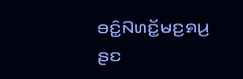ꤋꤢꤨ꤭ꤡꤛꤢꤩ꤭ꤗꤢ꤬ꤎꤣ꤬ ꤔꤢ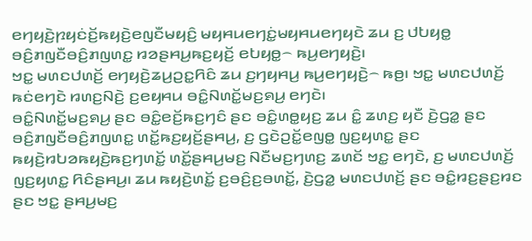ꤕꤚꤟꤢꤧ꤬ꤐꤟꤢꤦꤢꤩ꤬ꤒꤟꤢꤧ꤬ꤕꤜꤢꤪꤗꤟꤢꤨ꤬ ꤗꤟꤌꤣꤕꤚꤢꤦ꤭ꤗꤟꤌꤣꤕꤚꤟꤢꤧ ꤘꤣ ꤢ꤬ ꤓꤝꤟꤥ꤭ ꤋꤢꤨ꤬ꤊꤜꤢꤪꤋꤢꤨ꤬ꤊꤜꤛꤢ꤭ ꤙꤤꤔꤌꤣ꤬ꤒꤢ꤬ꤟꤢꤩ꤬ ꤕꤝꤟꤥ꤭꤮ ꤒꤣ꤬ꤕꤚꤟꤢꤧ꤬꤯
ꤠꤢ꤭ ꤗꤛꤢꤓꤛꤢꤩ꤬ ꤕꤚꤟꤢꤧ꤬ꤘꤣ꤬ꤑꤢ꤭ꤖꤢꤨ ꤘꤣ ꤢ꤬ꤚꤟꤌꤣ꤬ ꤒꤣ꤬ꤕꤚꤟꤢꤧ꤬꤮ ꤒꤥ꤬꤯ ꤠꤢ꤭ ꤗꤛꤢꤓꤛꤢꤩ꤬ ꤒꤢꤦꤕꤚꤢꤧ ꤙꤛꤢ꤬ꤡꤢꤧ꤬ ꤢ꤬ꤕꤟꤌꤣ ꤋꤢꤨ꤭ꤡꤛꤢꤩ꤭ꤗꤢ꤬ꤎꤣ꤬ ꤕꤚꤢꤧ꤯
ꤋꤢꤨ꤭ꤡꤛꤢꤩ꤭ꤗꤢ꤬ꤎꤣ꤬ ꤔꤢ ꤋꤢꤨ꤭ꤕꤢꤩ꤬ꤒꤢ꤬ꤚꤢꤨ ꤔꤢ ꤋꤢꤨ꤭ꤛꤥ꤭ꤟꤢ꤬ ꤘꤣ ꤢꤨ꤭ ꤘꤛꤢ꤬ ꤟꤢꤪ ꤢꤧ꤬ꤞꤤ꤭ ꤔꤢ ꤋꤢꤨ꤬ꤊꤜꤢꤪꤋꤢꤨ꤬ꤊꤜꤛꤢ꤭ ꤛꤢꤩ꤭ꤒꤢ꤬ꤟꤢꤩ꤬ꤔꤌꤣ꤬, ꤢ꤬ ꤞꤢꤧꤑꤢꤩ꤭ꤕꤜꤥ꤭ ꤜꤢ꤬ꤟꤛꤢ꤭ ꤔꤢ ꤒꤟꤢꤧ꤬ꤙꤝꤤꤒꤟꤢꤧ꤬ꤒꤢ꤬ꤚꤛꤢꤩ꤭ ꤛꤢꤩ꤭ꤔꤌꤣ꤬ꤗꤢ꤬ ꤡꤢꤪꤗꤢ꤬ꤚꤛꤢ꤬ ꤘꤛꤢꤩ ꤠꤢ꤭ ꤕꤚꤢꤧ, ꤢ꤬ ꤗꤛꤢꤓꤛꤢꤩ꤬ ꤜꤢ꤬ꤟꤛꤢ꤭ ꤖꤢꤨꤔꤌꤣ꤬꤯ ꤘꤣ ꤒꤟꤢꤧ꤬ꤛꤢꤩ꤭ ꤢ꤬ꤋꤢꤨ꤬ꤢ꤬ꤋꤛꤢꤩ꤭, ꤢꤧ꤬ꤞꤤ꤭ ꤗꤛꤢꤓꤛꤢꤩ꤬ ꤔꤢ ꤋꤢꤨ꤭ꤙꤢ꤬ꤔꤢ꤬ꤙꤢ ꤔꤢ ꤠꤢ꤭ ꤔꤌꤣ꤬ꤗꤢ꤬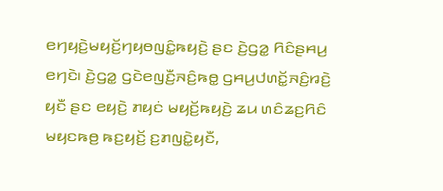ꤕꤚꤟꤢꤧ꤬ꤗꤟꤢꤩ꤬ꤚꤟꤥꤜꤢꤨ꤭ꤒꤟꤢꤧ꤬ ꤔꤢ ꤢꤧ꤬ꤞꤤ꤭ ꤖꤢꤨꤔꤌꤣ꤬ ꤕꤚꤢꤧ꤯ ꤢꤧ꤬ꤞꤤ꤭ ꤞꤢꤧꤕꤜꤢꤪ꤬ꤏꤢꤨ꤬ꤒꤥ꤭ ꤞꤌꤣ꤬ꤓꤛꤢꤩ꤭ꤏꤢꤨ꤬ꤙꤢꤧ꤬ ꤟꤢꤪ ꤔꤢ ꤕꤟꤢꤧ꤬ ꤊꤟꤢꤦ ꤗꤟꤢꤩ꤬ꤒꤟꤢꤧ꤬ ꤘꤣ ꤛꤢꤨꤘꤢ꤬ꤖꤢꤨ ꤗꤟꤢꤒꤥ꤬ ꤒꤢ꤬ꤟꤢꤩ꤬ ꤢ꤬ꤊꤜꤢꤧ꤭ꤟꤢꤪ,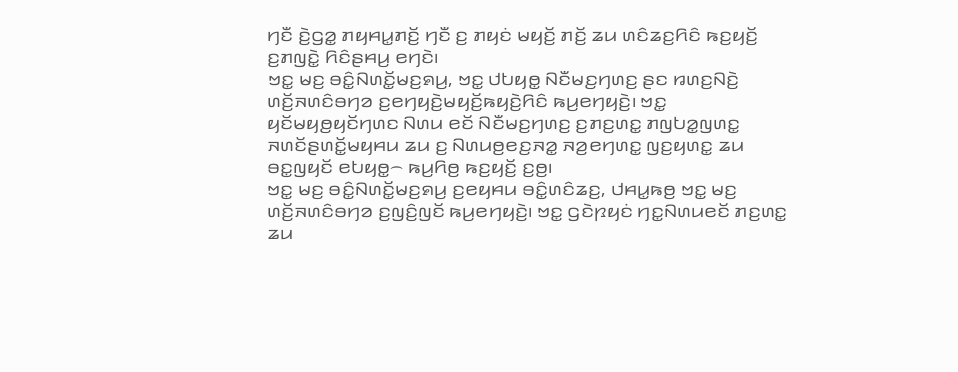ꤚꤢꤪ ꤢꤧ꤬ꤞꤤ꤭ ꤊꤟꤌꤣ꤭ꤊꤢꤩ꤬ ꤚꤢꤪ ꤢ꤬ ꤊꤟꤢꤦ ꤗꤟꤢꤩ꤬ ꤊꤢꤩ꤬ ꤘꤣ ꤛꤢꤨꤘꤢ꤬ꤖꤢꤨ ꤒꤢ꤬ꤟꤢꤩ꤬ ꤢ꤬ꤊꤜꤢꤧ꤭ ꤖꤢꤨꤔꤌꤣ꤬ ꤕꤚꤢꤧ꤯
ꤠꤢ꤭ ꤗꤢ꤬ ꤋꤢꤨ꤭ꤡꤛꤢꤩ꤭ꤗꤢ꤬ꤎꤣ꤬, ꤠꤢ꤭ ꤓꤝꤟꤥ꤭ ꤡꤢꤪꤗꤢ꤬ꤚꤛꤢ꤬ ꤔꤢ ꤙꤛꤢ꤬ꤡꤢꤧ꤬ ꤛꤢꤩ꤬ꤏꤛꤢꤨꤋꤚꤤ ꤢ꤬ꤕꤚꤟꤢꤧ꤬ꤗꤟꤢꤩ꤬ꤒꤟꤢꤧ꤬ꤖꤢꤨ ꤒꤣ꤬ꤕꤚꤟꤢꤧ꤬꤯ ꤠꤢ꤭ ꤟꤢꤩꤗꤟꤥ꤬ꤟꤢꤩꤚꤛꤢ ꤡꤛꤣ ꤕꤢꤩ ꤡꤢꤪꤗꤢ꤬ꤚꤛꤢ꤬ ꤢ꤬ꤊꤢ꤬ꤛꤢ꤭ ꤊꤜꤝꤤ꤭ꤜꤛꤢ꤭ ꤏꤛꤢꤩꤔꤛꤢꤩ꤭ꤗꤟꤌꤣ ꤘꤣ ꤢ꤬ ꤡꤛꤣꤥ꤬ꤕꤢ꤬ꤏꤤ꤭ ꤏꤤ꤬ꤕꤚꤛꤢ꤭ ꤜꤢ꤬ꤟꤛꤢ꤭ ꤘꤣ ꤋꤢ꤭ꤜꤟꤢꤩ ꤕꤝꤟꤥ꤭꤮ ꤒꤣ꤬ꤖꤥ꤬ ꤒꤢ꤬ꤟꤢꤩ꤬ ꤢ꤬ꤥ꤬꤯
ꤠꤢ꤭ ꤗꤢ꤬ ꤋꤢꤨ꤭ꤡꤛꤢꤩ꤭ꤗꤢ꤬ꤎꤣ꤬ ꤢ꤬ꤕꤟꤌꤣ ꤋꤢꤨ꤭ꤛꤢꤨꤘꤢ꤬, ꤓꤌꤣ꤭ꤒꤥ꤬ ꤠꤢ꤭ ꤗꤢ꤬ ꤛꤢꤩ꤬ꤏꤛꤢꤨꤋꤚꤤ ꤢ꤬ꤜꤢꤨ꤬ꤜꤢꤩ ꤒꤣ꤬ꤕꤚꤟꤢꤧ꤬꤯ ꤠꤢ꤭ ꤞꤢꤧꤐꤟꤢꤦ ꤚꤢ꤭ꤡꤛꤣꤕꤢꤩ ꤊꤢ꤬ꤛꤢ꤭ ꤘꤣ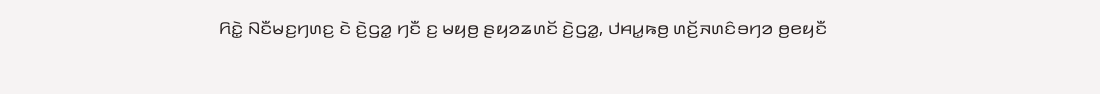ꤖꤢꤧ꤭ ꤡꤢꤪꤗꤢ꤬ꤚꤛꤢ꤬ ꤢꤧ ꤢꤧ꤬ꤞꤤ꤭ ꤚꤢꤪ ꤢ꤬ ꤗꤟꤥ꤬ ꤔꤟꤤꤘꤛꤢꤩ ꤢꤧ꤬ꤞꤤ꤭, ꤓꤌꤣ꤭ꤒꤥ꤬ ꤛꤢꤩ꤬ꤏꤛꤢꤨꤋꤚꤤ ꤥ꤬ꤕꤟꤢꤪ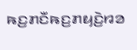ꤒꤢ꤬ꤊꤢꤪꤒꤢ꤬ꤊꤟꤢꤧ꤬ꤙꤤ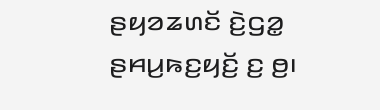ꤔꤟꤤꤘꤛꤢꤩ ꤢꤧ꤬ꤞꤤ꤭ ꤔꤌꤣ꤬ꤒꤢ꤬ꤟꤢꤩ꤬ ꤢ꤬ ꤥ꤬꤯